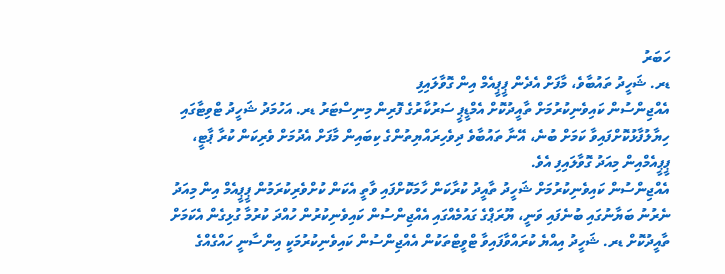ހަބަރު
ޑރ. ޝަހީދު ތައުބާވެ، މާފަށް އެދެން ޕީޕީއެމް އިން ގޮވާލައިފި
އެއްޖިންސުން ކައިވެނިކުރުމަށް ތާއީދުކޮށް އެމްޑީޕީ ސަރުކާރުގެ ފޮރިން މިނިސްޓަރު ޑރ. އަހުމަދު ޝަހީދު ޓްވިޓާގައި ހިޔާލުފާޅުކޮށްފައިވާ ކަމަށް ބުނެ، އޭނާ ތައުބާވެ ދިވެހިރައްޔިތުންގެ ކިބައިން މާފަށް އެދުމަށް ވެރިކަން ކުރާ ޕާޓީ، ޕީޕީއެމްއިން މިއަދު ގޮވާލައިފި އެވެ.
އެއްޖިންސުން ކައިވެނިކުރުމަށް ޝަހީދު ތާއީދު ކުރާކަން ހާމަކޮށްފައި ވާތީ އެކަން ކުށްވެރިކުރަމުން ޕީޕީއެމް އިން މިއަދު ނެރުނު ބަޔާނުގައި ބުނެފައި ވަނީ، ޔޫރަޕްގެ ގައުމެއްގައި އެއްޖިންސުން ކައިވެނިކުރުން ހުއްދަ ކުރުމާ ގުޅިގެން އެކަމަށް ތާއީދުކޮށް ޑރ. ޝަހީދު އިއްޔެ ކުރައްވާފައިވާ ޓްވީޓްތަކުން އެއްޖިންސުން ކައިވެނިކުރުމަކީ އިންސާނީ ހައްގެއްގެ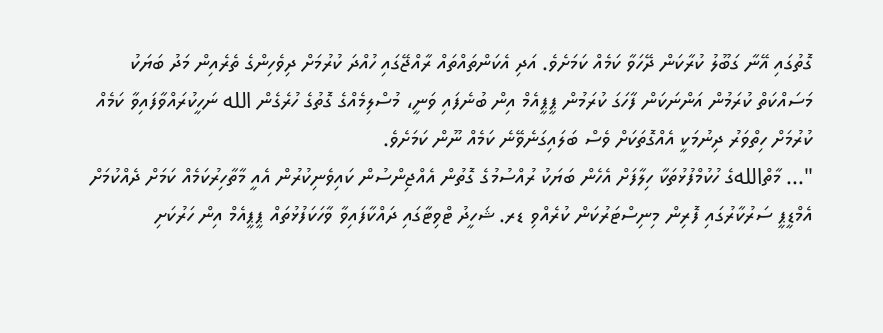ގޮތުގައި އޭނާ ގަބޫލު ކުރާކަން ދޭހަވާ ކަމެއް ކަމަށެވެ. އަދި އެކަންތައްތައް ރާއްޖޭގައި ހުއްދަ ކުރުމަށް ދިވެހިންގެ ތެރެއިން މަދު ބަޔަކު މަސައްކަތް ކުރަމުން އަންނަކަން ފާހަގަ ކުރަމުން ޕީޕީއެމް އިން ބުނެފައި ވަނީ، މުސްލިމެއްގެ ގޮތުގެ ހުރެގެން الله ނަހީކުރައްވާފައިވާ ކަމެއް ކުރުމަށް ހިތްވަރު ދިނުމަކީ އެއްގޮތަކަށް ވެސް ބަލައިގަނެވޭނެ ކަމެއް ނޫން ކަމަށެވެ.
"... މާތްاللهގެ ހުކުމްފުޅުތަކާ ހިލާފަށް އެހެން ބަޔަކު ރުއްސުމުގެ ގޮތުން އެއްޖިންސުން ކައިވެނިކުރުން އެއީ މާތާހިރުކަމެއް ކަމަށް ދެއްކުމަށް އެމްޑީޕީ ސަރުކާރުގައި ފޮރިން މިނިސްޓަރުކަން ކުރެއްވި ޑރ. ޝަހީދު ޓްވިޓާގައި ދައްކާފައިވާ ވާހަކަފުޅުތައް ޕީޕީއެމް އިން ހަރުކަށި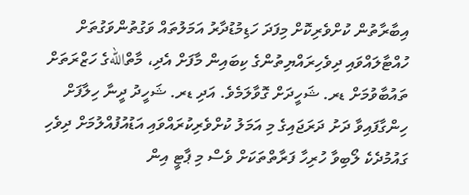އިބާރާތުން ކުށްވެރިކޮށް މިފަދަ ހަޑިމުޑުދާރު އަމަލުތައް ވަގުތުންވަގުތަށް ހުއްޓާލައްވައި ދިވެހިރައްޔިތުންގެ ކިބައިން މާފަށް އެދި، މާތްاللهގެ ހަޒްރަތަށް ތައުބާވުމަށް ޑރ. ޝަހީދަށް ގޮވާލަމެވެ. އަދި ޑރ. ޝަހީދު ދީނާ ހިލާފަށް ހިންގާފައިވާ ދަށު ދަރަޖައިގެ މި އަމަލު ކުށްވެރިކުރައްވައި އަޑުއުފުއްލުމަށް ދިވެހި ގައުމުދެކެ ލޯބިވާ ހުރިހާ ފަރާތްތަކަށް ވެސް މި ޕާޓީ އިން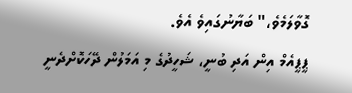ގޮވާލަމެވެ،" ބަޔާނުގައިވެ އެވެ.
ޕީޕީއެމް އިން އަދި ބުނީ، ޝަހީދުގެ މި އަމަލުން ދޭހަކޮށްދެނީ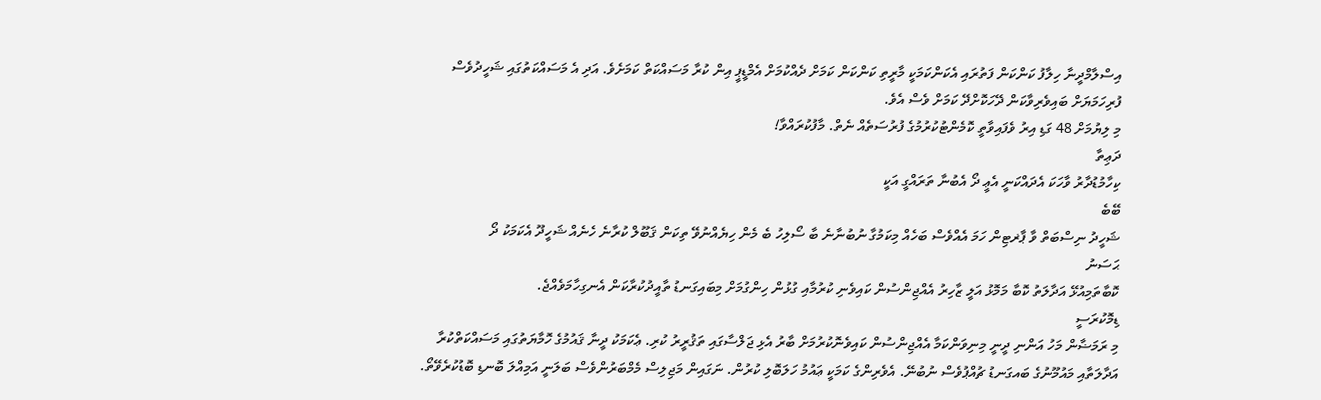އިސްލާމްދީނާ ހިލާފު ކަންކަން ފަތުރައި އެކަންކަމަކީ މާރީތި ކަންކަން ކަމަށް ދެއްކުމަށް އެމްޑީޕީ އިން ކުރާ މަސައްކަތް ކަމަށެވެ. އަދި އެ މަސައްކަތުގައި ޝަހީދުވެސް ފުރިހަމަޔަށް ބައިވެރިވާކަން ދޭހަކޮށްދޭ ކަމަށް ވެސް އެވެ.
މި ލިޔުމަށް 48 ގަޑި އިރު ވެފައިވާތީ ކޮމެންޓުކުރުމުގެ ފުރުސަތެއް ނެތް. މާފުކުރައްވާ!
ދަޢިތާ
ކިހާމުޑުދާރު ވާހަކަ އެދައްކަނީ އެޢީ ދޯ އެބުނާ ތަރައްގީ އަކީ
ބޭބެ
ޝަހީދު ނިސްބަތް ވާ ޕާޜޓިން ހަމަ އެއްވެސް ބަހެއް މިކަމުގާ ނުބުނާނެ ބާ ސޯލިހު ބެ މެން ހިޔެއްނުވޭ ތިކަން ޤަބޫލް ކުރާނެ ހެނެއް ޝަހީދޫ އެކަމަކު ދޯ
ޙަސަނު
ކޮބާތަމިއުޅޭ އަދާލަތު ކޮބާ މަމޮޅު އަލީ ޒާހިރު އެއްޖިންސުން ކައިވެނި ކުރުމާއި ގުޅުން ހިންގުމަށް މިބައިގަނޑު ތާއީދުކުރާކަން އެނގިހާމަވެއްޖެ.
ޑިމޮކުރަސީ
މި ރަމަޟާން މަހު އަންނި ދީނީ މިނިވަންކަމާ އެއްޖިންސުން ކައިވެނޮކުރުމަށް ބާރު އެޅި ޖަލްސާގައި ތަޤުރީރު ކުރި. ޢެކަމަކު ދީނާ ޤައުމުގެ ހޮމާޔަތުގައި މަސައްކަތްކުރާ އަދާލަތާއި މައުމޫނުގެ ބައގަނޑު ޗުއްޕުވެސް ނުބުނޭ. އެވެރިންގެ ކަމަކީ ޢައުމު ހަލަބޮލި ކުރުން. ނަގައިން މަޖިލިސް މެމްބަރުންވެސް ބަލަނީ އަމިއްލަ ބޮނޑި ބޮޑުކުރެވޭތޯ.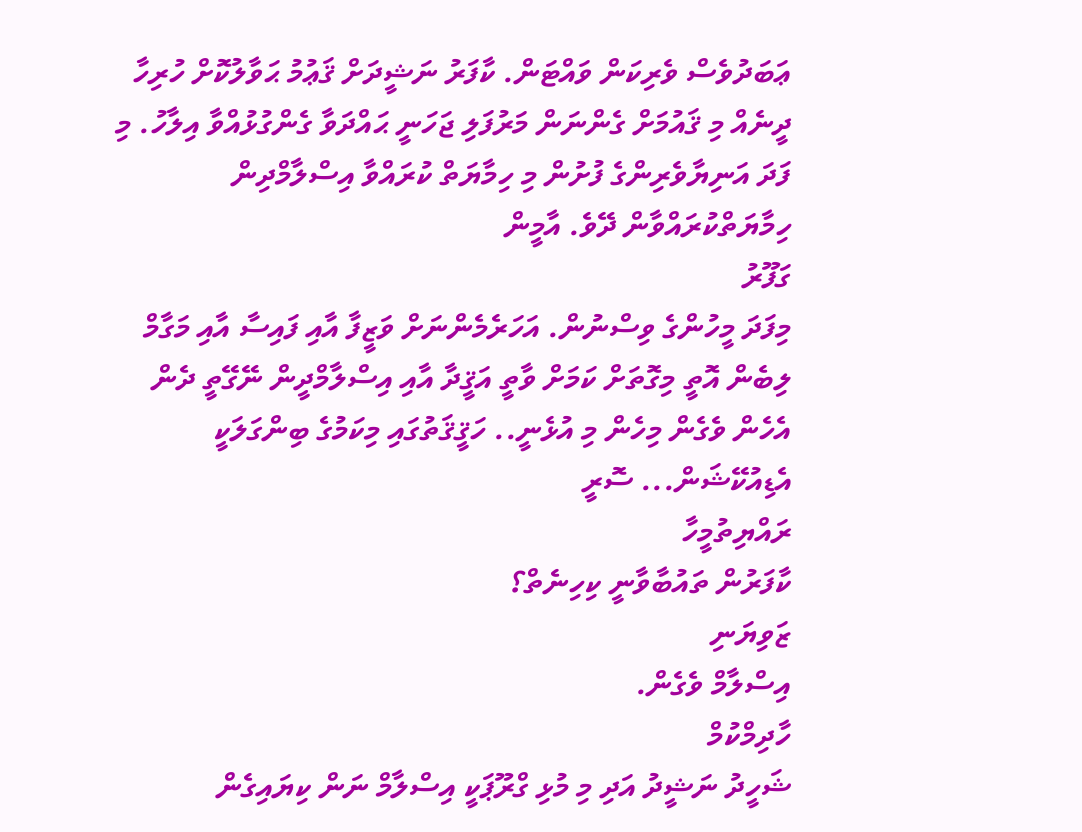ޢަބަދުވެސް ވެރިކަން ވައްޓަން. ކާފަރު ނަޝީދަށް ޤަޢުމު ޙަވާލުކޮށް ހުރިހާ ދީނެއް މި ޤައުމަށް ގެންނަން މަރުފަލި ޖަހަނީ ޙައްދަވާ ގެންގުޅުއްވާ އިލާހު. މި ފަދަ އަނިޔާވެރިންގެ ފުށުން މި ހިމާޔަތް ކުރައްވާ އިސްލާމްދިން ހިމާޔަތްކުރައްވާން ދޭވެ. އާމީން
ގަފޫރު
މިފަދަ މީހުންގެ ވިސްނުން. އަހަރެމެންނަށް ވަޒީފާ އާއި ފައިސާ އާއި މަގާމް ލިބެން އޮތީ މިގޮތަށް ކަމަށް ވާތީ އަޤީދާ އާއި އިސްލާމްދީން ނޭގޭތީ ދެން އެހެން ވެގެން މިހެން މި އުޅެނީ.. ހަޤީޤަތުގައި މިކަމުގެ ބިންގަލަކީ އެޑިއުކޭޝަން... ސޮރީ
ރައްޔިތުމީހާ
ކާފަރުން ތައުބާވާނީ ކިހިނެތް؟
ޒަވިޔަނި
އިސްލާމް ވެގެން.
ހާދިމްކުމް
ޝަހީދު ނަޝީދު އަދި މި މުޅި ގްރޫޕަކީ އިސްލާމް ނަން ކިޔައިގެން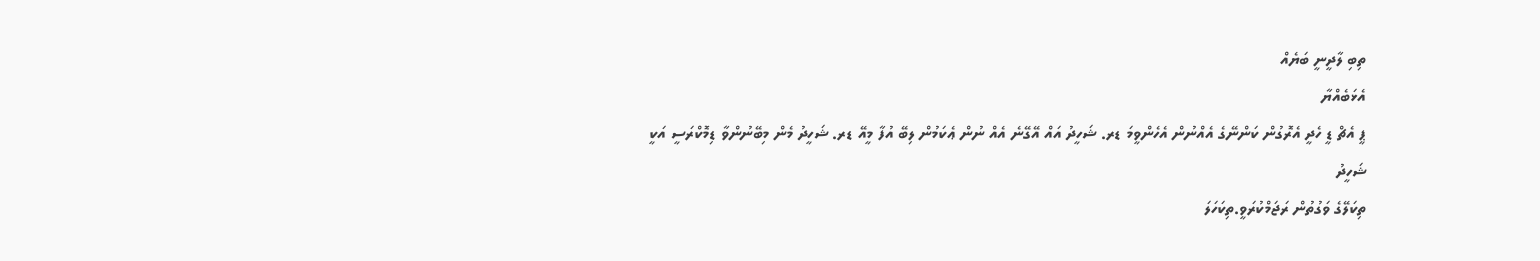ތިބި ލާދީނީ ބަޔެއް
އެޅަބެއްޔާ
ޕީ އެޗް ޑީ ހެދީ އެރޮގުން ކަންނޭގެ އެއްނުން އެހެންވީމަ ޑރ. ޝަހީދު އައް އޭގޭނެ އެއް ނުން ޢެކަމުން ލިބޭ އުފާ މީއޭ ޑރ. ޝަހީދު މެން މިބޭނުންވާ ޑިމޮކްރަސީ އަކީ
ޝަހީދު
ތިކަލޭގެ ވަގުތުން ރަޖަމްކުރަވީ.ތިކަހަލަ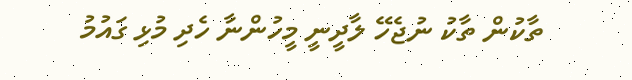ތާކުން ތާކު ނުޖެހޭ ލާދީނީ މީހުންނާ ހެދި މުޅި ގައުމު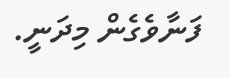ފަނާވެގެން މިދަނީ.